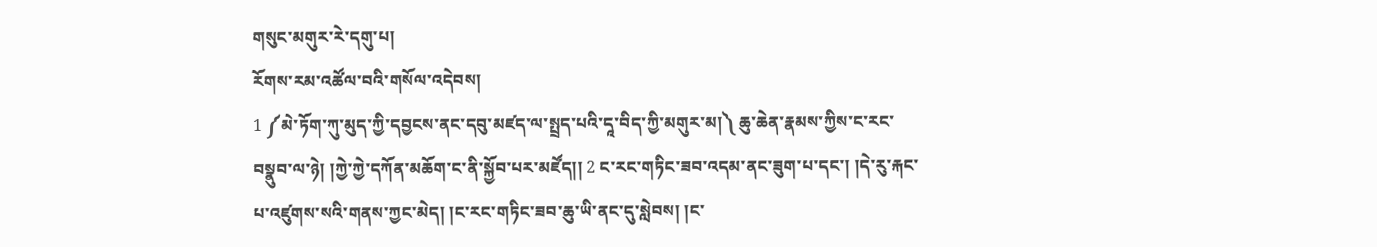གསུང་མགུར་རེ་དགུ་པ།
རོགས་རམ་འཚོལ་བའི་གསོལ་འདེབས།
1 ༼མེ་ཏོག་ཀུ་མུད་ཀྱི་དབྱངས་ནང་དབུ་མཛད་ལ་སྤྲད་པའི་དཱ་བིད་ཀྱི་མགུར་མ།༽ ཆུ་ཆེན་རྣམས་ཀྱིས་ང་རང་བསྣུབ་ལ་ཉེ། །ཀྱེ་ཀྱེ་དཀོན་མཆོག་ང་ནི་སྐྱོབ་པར་མཛོད།། 2 ང་རང་གཏིང་ཟབ་འདམ་ནང་ཟུག་པ་དང་། །དེ་རུ་རྐང་པ་འཛུགས་སའི་གནས་ཀྱང་མེད། །ང་རང་གཏིང་ཟབ་ཆུ་ཡི་ནང་དུ་སླེབས། །ང་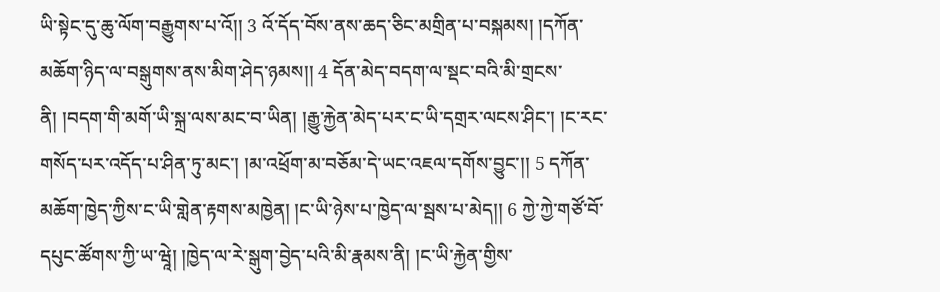ཡི་སྟེང་དུ་ཆུ་ལོག་བརྒྱུགས་པ་འོ།། 3 འོ་དོད་བོས་ནས་ཆད་ཅིང་མགྲིན་པ་བསྐམས། །དཀོན་མཆོག་ཉིད་ལ་བསྒུགས་ནས་མིག་ཤེད་ཉམས།། 4 དོན་མེད་བདག་ལ་སྡང་བའི་མི་གྲངས་ནི། །བདག་གི་མགོ་ཡི་སྐྲ་ལས་མང་བ་ཡིན། །རྒྱུ་རྐྱེན་མེད་པར་ང་ཡི་དགྲར་ལངས་ཤིང་། །ང་རང་གསོད་པར་འདོད་པ་ཤིན་ཏུ་མང་། །མ་འཕྲོག་མ་བཅོམ་དེ་ཡང་འཇལ་དགོས་བྱུང་།། 5 དཀོན་མཆོག་ཁྱེད་ཀྱིས་ང་ཡི་གླེན་རྟགས་མཁྱེན། །ང་ཡི་ཉེས་པ་ཁྱེད་ལ་སྦས་པ་མེད།། 6 ཀྱེ་ཀྱེ་གཙོ་བོ་དཔུང་ཚོགས་ཀྱི་ཡ་ཝཱེ། །ཁྱེད་ལ་རེ་སྒུག་བྱེད་པའི་མི་རྣམས་ནི། །ང་ཡི་རྐྱེན་གྱིས་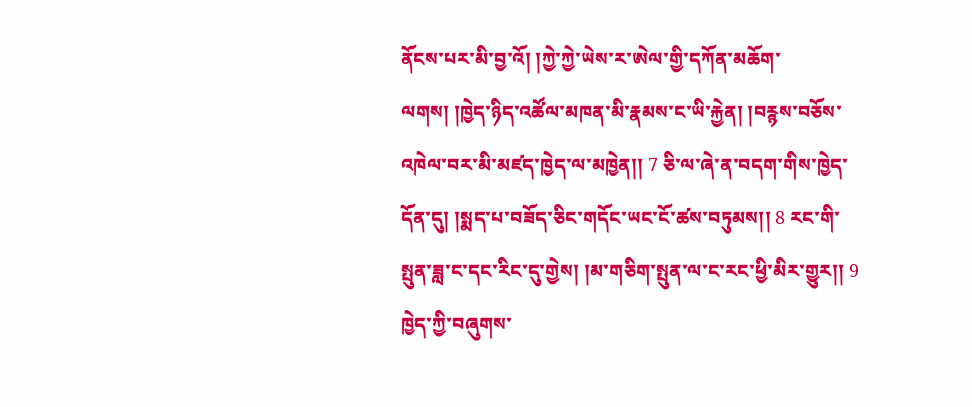ནོངས་པར་མི་བྱ་འོ། །ཀྱེ་ཀྱེ་ཡེས་ར་ཨེལ་གྱི་དཀོན་མཆོག་ལགས། །ཁྱེད་ཉིད་འཚོལ་མཁན་མི་རྣམས་ང་ཡི་རྐྱེན། །བརྙས་བཅོས་འཁེལ་བར་མི་མཛད་ཁྱེད་ལ་མཁྱེན།། 7 ཅི་ལ་ཞེ་ན་བདག་གིས་ཁྱེད་དོན་དུ། །སྨད་པ་བཟོད་ཅིང་གདོང་ཡང་ངོ་ཚས་བཏུམས།། 8 རང་གི་སྤུན་ཟླ་ང་དང་རིང་དུ་གྱེས། །མ་གཅིག་སྤུན་ལ་ང་རང་ཕྱི་མིར་གྱུར།། 9 ཁྱེད་ཀྱི་བཞུགས་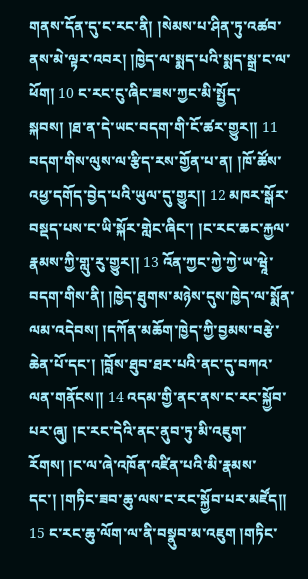གནས་དོན་དུ་ང་རང་ནི། །སེམས་པ་ཤིན་ཏུ་འཚབ་ནས་མེ་ལྟར་འབར། །ཁྱེད་ལ་སྨད་པའི་སྨད་སྒྲ་ང་ལ་ཕོག། 10 ང་རང་ངུ་ཞིང་ཟས་ཀྱང་མི་སྤྱོད་སྐབས། །ཐ་ན་དེ་ཡང་བདག་གི་ངོ་ཚར་གྱུར།། 11 བདག་གིས་ལུས་ལ་རྩིད་རས་གྱོན་པ་ན། །ཁོ་ཚོས་འཕྱ་དགོད་བྱེད་པའི་ཡུལ་དུ་གྱུར།། 12 མཁར་སྒོར་བསྡད་པས་ང་ཡི་སྐོར་གླེང་ཞིང་། །ང་རང་ཆང་རྐྱལ་རྣམས་ཀྱི་གླུ་རུ་གྱུར།། 13 འོན་ཀྱང་ཀྱེ་ཀྱེ་ཡ་ཝཱེ་བདག་གིས་ནི། །ཁྱེད་ཐུགས་མཉེས་དུས་ཁྱེད་ལ་སྨོན་ལམ་འདེབས། །དཀོན་མཆོག་ཁྱེད་ཀྱི་བྱམས་བརྩེ་ཆེན་པོ་དང་། །བློས་ཐུབ་ཐར་པའི་ནང་དུ་བཀའ་ལན་གནོངས།། 14 འདམ་གྱི་ནང་ནས་ང་རང་སྐྱོབ་པར་ཞུ། །ང་རང་དེའི་ནང་ནུབ་ཏུ་མི་འཇུག་རོགས། །ང་ལ་ཞེ་འཁོན་འཛིན་པའི་མི་རྣམས་དང་། །གཏིང་ཟབ་ཆུ་ལས་ང་རང་སྐྱོབ་པར་མཛོད།། 15 ང་རང་ཆུ་ལོག་ལ་ནི་བསྣུབ་མ་འཇུག །གཏིང་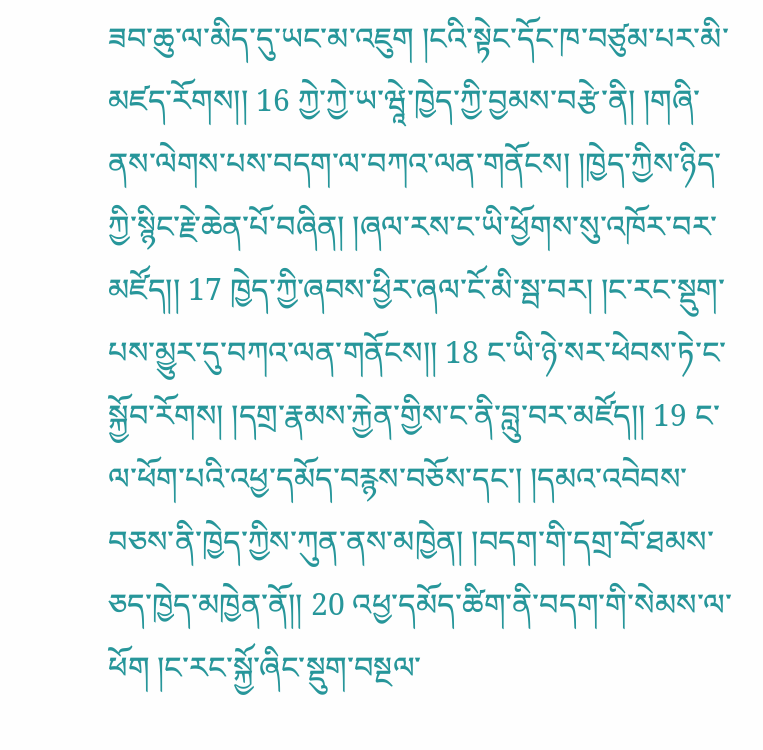ཟབ་ཆུ་ལ་མིད་དུ་ཡང་མ་འཇུག །ངའི་སྟེང་དོང་ཁ་བཙུམ་པར་མི་མཛད་རོགས།། 16 ཀྱེ་ཀྱེ་ཡ་ཝཱེ་ཁྱེད་ཀྱི་བྱམས་བརྩེ་ནི། །གཞི་ནས་ལེགས་པས་བདག་ལ་བཀའ་ལན་གནོངས། །ཁྱེད་ཀྱིས་ཉིད་ཀྱི་སྙིང་རྗེ་ཆེན་པོ་བཞིན། །ཞལ་རས་ང་ཡི་ཕྱོགས་སུ་འཁོར་བར་མཛོད།། 17 ཁྱེད་ཀྱི་ཞབས་ཕྱིར་ཞལ་ངོ་མི་སྦ་བར། །ང་རང་སྡུག་པས་མྱུར་དུ་བཀའ་ལན་གནོངས།། 18 ང་ཡི་ཉེ་སར་ཕེབས་ཏེ་ང་སྐྱོབ་རོགས། །དགྲ་རྣམས་རྐྱེན་གྱིས་ང་ནི་བླུ་བར་མཛོད།། 19 ང་ལ་ཕོག་པའི་འཕྱ་དམོད་བརྙས་བཅོས་དང་། །དམའ་འབེབས་བཅས་ནི་ཁྱེད་ཀྱིས་ཀུན་ནས་མཁྱེན། །བདག་གི་དགྲ་བོ་ཐམས་ཅད་ཁྱེད་མཁྱེན་ནོ།། 20 འཕྱ་དམོད་ཚིག་ནི་བདག་གི་སེམས་ལ་ཕོག །ང་རང་སྐྱོ་ཞིང་སྡུག་བསྔལ་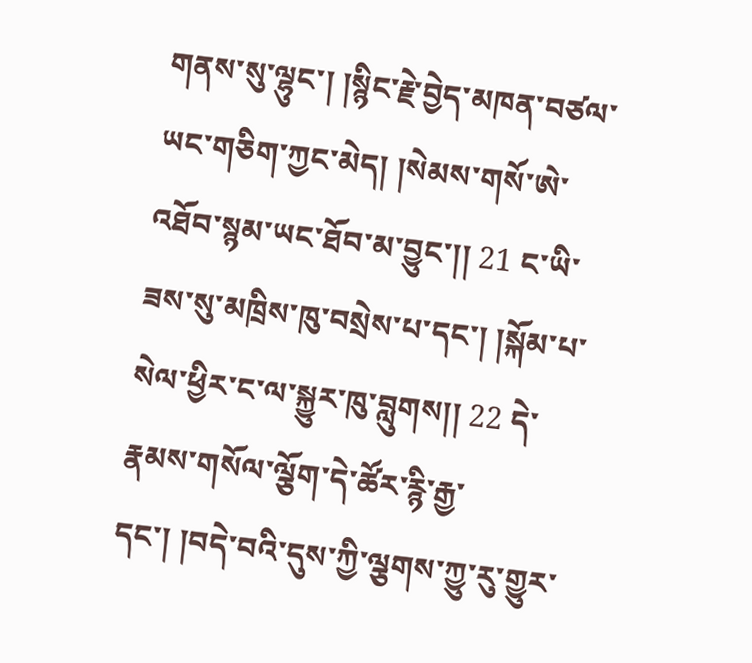གནས་སུ་ལྷུང་། །སྙིང་རྗེ་བྱེད་མཁན་བཙལ་ཡང་གཅིག་ཀྱང་མེད། །སེམས་གསོ་ཨེ་འཐོབ་སྙམ་ཡང་ཐོབ་མ་བྱུང་།། 21 ང་ཡི་ཟས་སུ་མཁྲིས་ཁུ་བསྲེས་པ་དང་། །སྐོམ་པ་སེལ་ཕྱིར་ང་ལ་སྐྱུར་ཁུ་བླུགས།། 22 དེ་རྣམས་གསོལ་ལྕོག་དེ་ཚོར་རྙི་རྒྱ་དང་། །བདེ་བའི་དུས་ཀྱི་ལྕགས་ཀྱུ་རུ་གྱུར་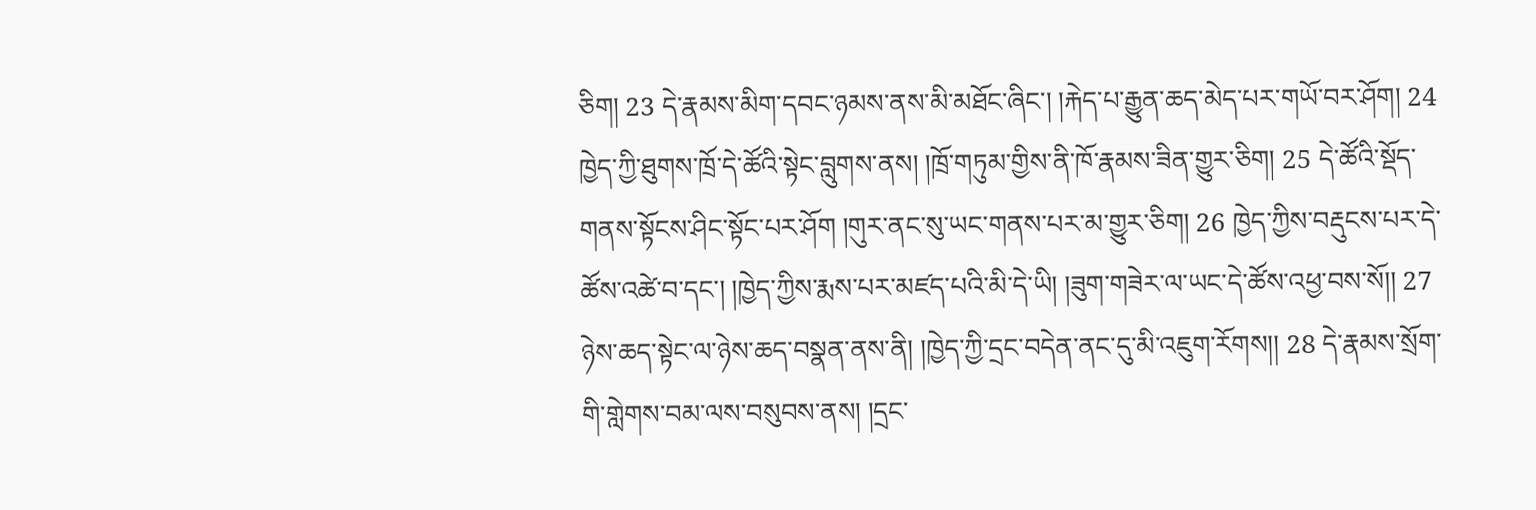ཅིག། 23 དེ་རྣམས་མིག་དབང་ཉམས་ནས་མི་མཐོང་ཞིང་། །རྐེད་པ་རྒྱུན་ཆད་མེད་པར་གཡོ་བར་ཤོག། 24 ཁྱེད་ཀྱི་ཐུགས་ཁྲོ་དེ་ཚོའི་སྟེང་བླུགས་ནས། །ཁྲོ་གཏུམ་གྱིས་ནི་ཁོ་རྣམས་ཟིན་གྱུར་ཅིག། 25 དེ་ཚོའི་སྡོད་གནས་སྟོངས་ཤིང་སྟོང་པར་ཤོག །གུར་ནང་སུ་ཡང་གནས་པར་མ་གྱུར་ཅིག། 26 ཁྱེད་ཀྱིས་བརྡུངས་པར་དེ་ཚོས་འཚེ་བ་དང་། །ཁྱེད་ཀྱིས་རྨས་པར་མཛད་པའི་མི་དེ་ཡི། །ཟུག་གཟེར་ལ་ཡང་དེ་ཚོས་འཕྱ་བས་སོ།། 27 ཉེས་ཆད་སྟེང་ལ་ཉེས་ཆད་བསྣན་ནས་ནི། །ཁྱེད་ཀྱི་དྲང་བདེན་ནང་དུ་མི་འཇུག་རོགས།། 28 དེ་རྣམས་སྲོག་གི་གླེགས་བམ་ལས་བསུབས་ནས། །དྲང་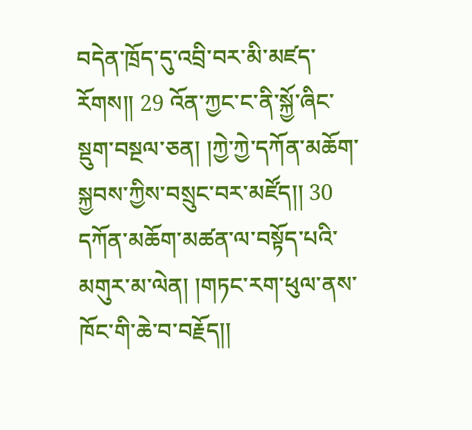བདེན་ཁྲོད་དུ་འབྲི་བར་མི་མཛད་རོགས།། 29 འོན་ཀྱང་ང་ནི་སྐྱོ་ཞིང་སྡུག་བསྔལ་ཅན། །ཀྱེ་ཀྱེ་དཀོན་མཆོག་སྐྱབས་ཀྱིས་བསྲུང་བར་མཛོད།། 30 དཀོན་མཆོག་མཚན་ལ་བསྟོད་པའི་མགུར་མ་ལེན། །གཏང་རག་ཕུལ་ནས་ཁོང་གི་ཆེ་བ་བརྗོད།།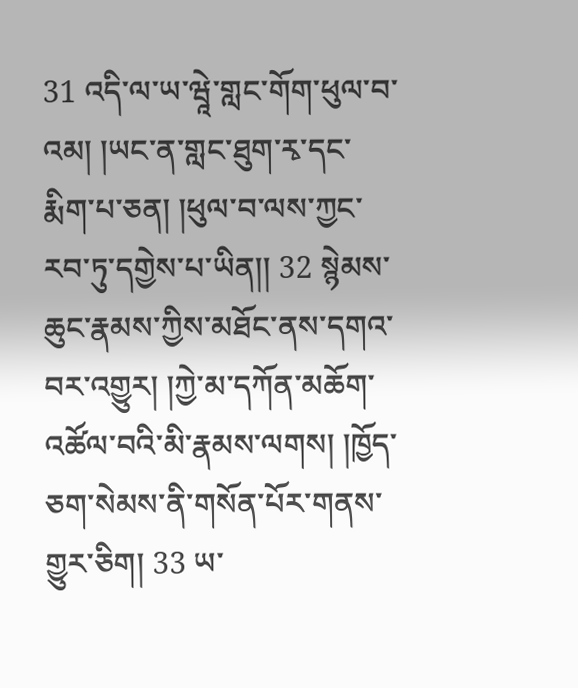31 འདི་ལ་ཡ་ཝཱེ་གླང་གོག་ཕུལ་བ་འམ། །ཡང་ན་གླང་ཐུག་རྭ་དང་རྨིག་པ་ཅན། །ཕུལ་བ་ལས་ཀྱང་རབ་ཏུ་དགྱེས་པ་ཡིན།། 32 སྙེམས་ཆུང་རྣམས་ཀྱིས་མཐོང་ནས་དགའ་བར་འགྱུར། །ཀྱེ་མ་དཀོན་མཆོག་འཚོལ་བའི་མི་རྣམས་ལགས། །ཁྱོད་ཅག་སེམས་ནི་གསོན་པོར་གནས་གྱུར་ཅིག། 33 ཡ་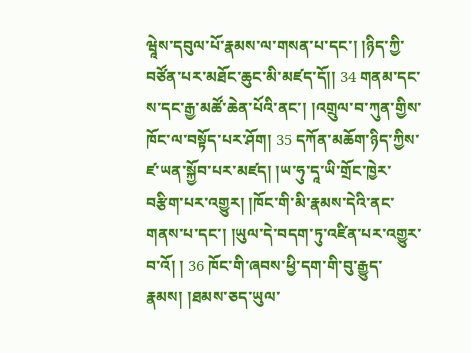ཝཱེས་དབུལ་པོ་རྣམས་ལ་གསན་པ་དང་། །ཉིད་ཀྱི་བཙོན་པར་མཐོང་ཆུང་མི་མཛད་དོ།། 34 གནམ་དང་ས་དང་རྒྱ་མཚོ་ཆེན་པོའི་ནང་། །འགྲུལ་བ་ཀུན་གྱིས་ཁོང་ལ་བསྟོད་པར་ཤོག། 35 དཀོན་མཆོག་ཉིད་ཀྱིས་ཛ་ཡན་སྐྱོབ་པར་མཛད། །ཡ་ཧུ་དཱ་ཡི་གྲོང་ཁྱེར་བརྩིག་པར་འགྱུར། །ཁོང་གི་མི་རྣམས་དེའི་ནང་གནས་པ་དང་། །ཡུལ་དེ་བདག་ཏུ་འཛིན་པར་འགྱུར་བ་འོ། ། 36 ཁོང་གི་ཞབས་ཕྱི་དག་གི་བུ་རྒྱུད་རྣམས། །ཐམས་ཅད་ཡུལ་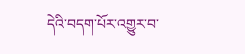དེའི་བདག་པོར་འགྱུར་བ་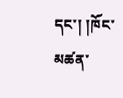དང་། །ཁོང་མཚན་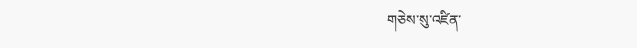གཅེས་སུ་འཛིན་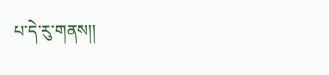པ་དེ་རུ་གནས།།